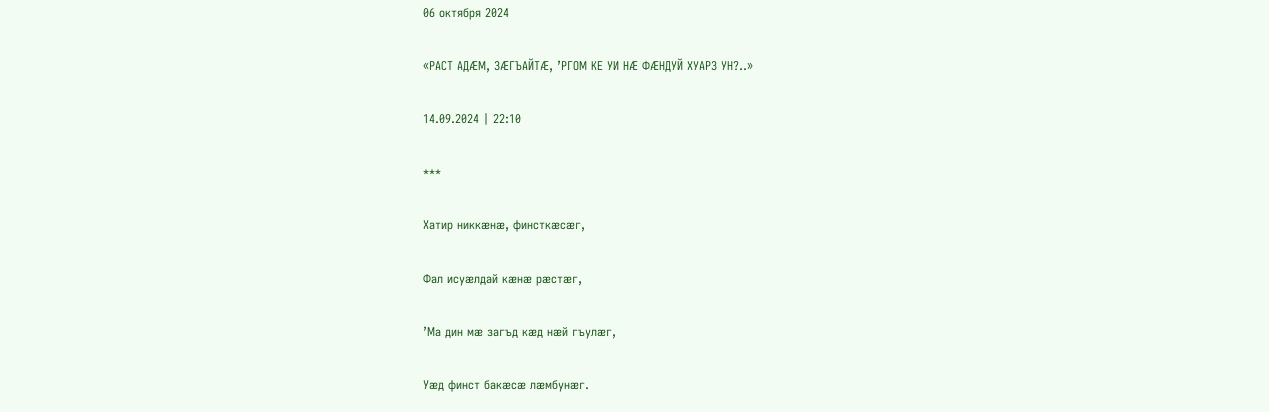06 октября 2024

«РАСТ АДÆМ, ЗÆГЪАЙТÆ, ’РГОМ КЕ УИ НÆ ФÆНДУЙ ХУАРЗ УН?..»

14.09.2024 | 22:10

***

Хатир никкæнæ, финсткæсæг,

Фал исуæлдай кæнæ рæстæг,

’Ма дин мæ загъд кæд нæй гъулæг,

Уæд финст бакæсæ лæмбунæг.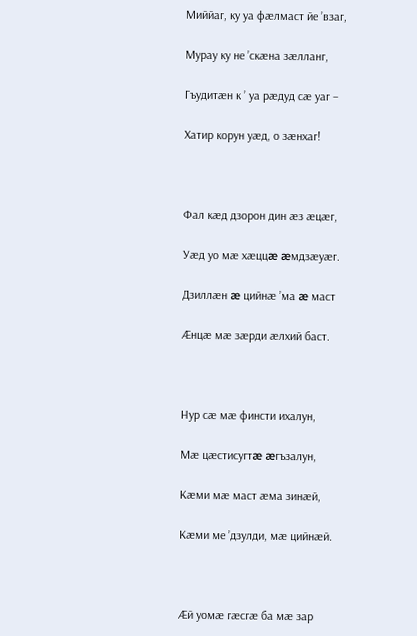Миййаг, ку уа фæлмаст йе ’взаг,

Мурау ку не ’скæна зæлланг,

Гъудитæн к ’ уа рæдуд сæ уаг –

Хатир корун уæд, о зæнхаг!



Фал кæд дзорон дин æз æцæг,

Уæд уо мæ хæццæ æмдзæуæг.

Дзиллæн æ цийнæ ’ма æ маст

Æнцæ мæ зæрди æлхий баст.



Нур сæ мæ финсти ихалун,

Мæ цæстисугтæ æгъзалун,

Кæми мæ маст æма зинæй,

Кæми ме ’дзулди, мæ цийнæй.



Æй уомæ гæсгæ ба мæ зар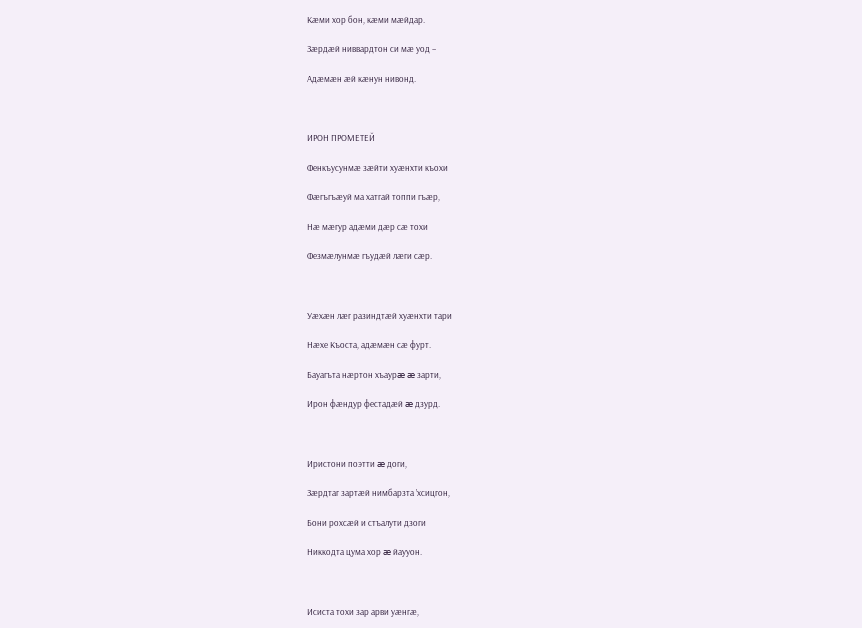Кæми хор бон, кæми мæйдар.

Зæрдæй ниввардтон си мæ уод –

Адæмæн æй кæнун нивонд.



ИРОН ПРОМЕТЕЙ

Фенкъусунмæ зæйти хуæнхти къохи

Фæгъгъæуй ма хатгай топпи гъæр,

Нæ мæгур адæми дæр сæ тохи

Фезмæлунмæ гъудæй лæги сæр.



Уæхæн лæг разиндтæй хуæнхти тари

Нæхе Къоста, адæмæн сæ фурт.

Бауагъта нæртон хъаурæ æ зарти,

Ирон фæндур фестадæй æ дзурд.



Иристони поэтти æ доги,

Зæрдтаг зартæй нимбарзта ’хсицгон,

Бони рохсæй и стъалути дзоги

Никкодта цума хор æ йаууон.



Исиста тохи зар арви уæнгæ,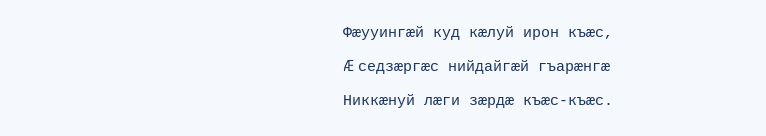Фæууингæй куд кæлуй ирон къæс,

Æ седзæргæс нийдайгæй гъарæнгæ

Никкæнуй лæги зæрдæ къæс-къæс.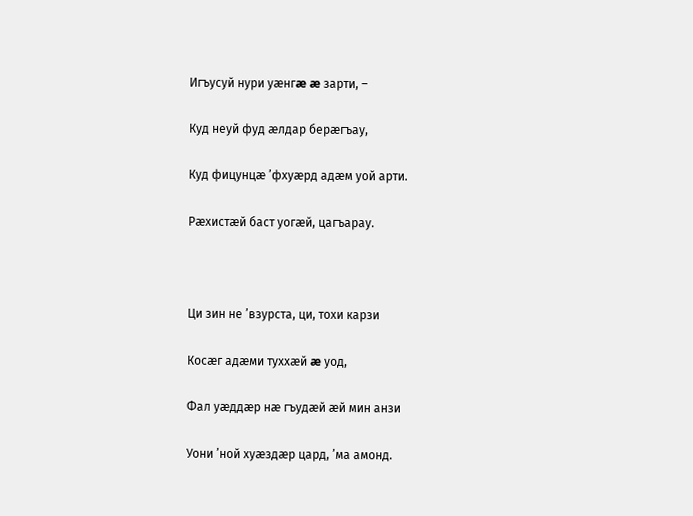Игъусуй нури уæнгæ æ зарти, –

Куд неуй фуд æлдар берæгъау,

Куд фицунцæ ’фхуæрд адæм уой арти.

Рæхистæй баст уогæй, цагъарау.



Ци зин не ’взурста, ци, тохи карзи

Косæг адæми туххæй æ уод,

Фал уæддæр нæ гъудæй æй мин анзи

Уони ’ной хуæздæр цард, ’ма амонд.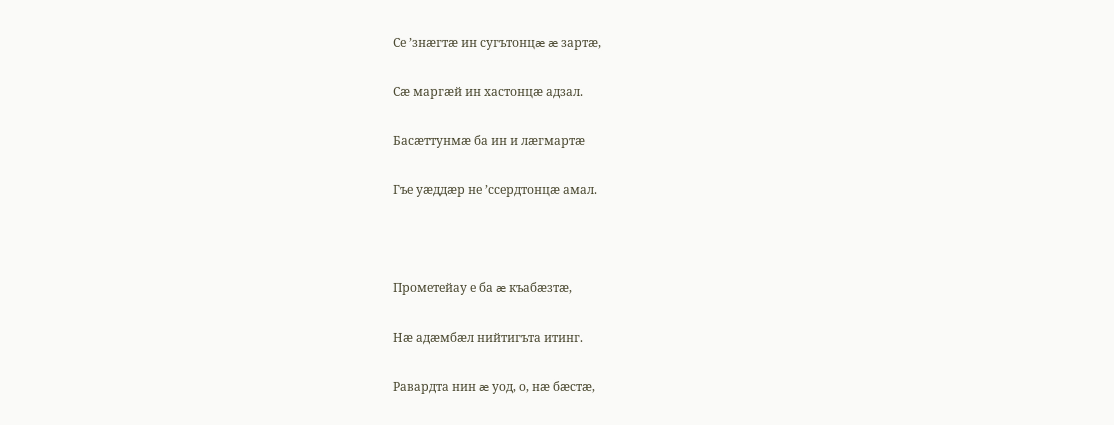Се ’знæгтæ ин сугътонцæ æ зартæ,

Сæ маргæй ин хастонцæ адзал.

Басæттунмæ ба ин и лæгмартæ

Гъе уæддæр не ’ссердтонцæ амал.



Прометейау е ба æ къабæзтæ,

Нæ адæмбæл нийтигъта итинг.

Равардта нин æ уод, о, нæ бæстæ,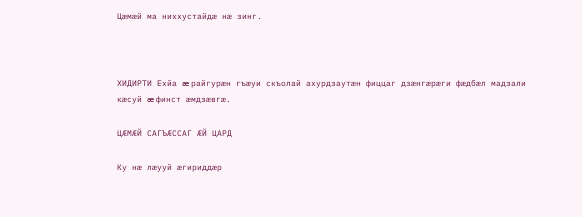Цæмæй ма ниххустайдæ нæ зинг.



ХИДИРТИ Ехйа æ райгурæн гъæуи скъолай ахурдзаутæн фиццаг дзæнгæрæги фæдбæл мадзали кæсуй æ финст æмдзæвгæ.

ЦÆМÆЙ САГЪÆССАГ ÆЙ ЦАРД

Ку нæ лæууй æгириддæр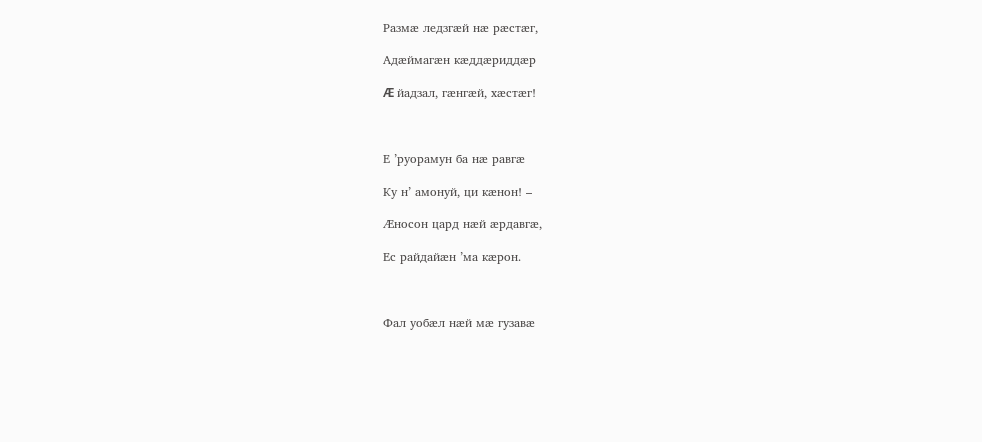Размæ ледзгæй нæ рæстæг,

Адæймагæн кæддæриддæр

Æ йадзал, гæнгæй, хæстæг!



Е ’руорамун ба нæ равгæ

Ку н’ амонуй, ци кæнон! –

Æносон цард нæй æрдавгæ,

Ес райдайæн ’ма кæрон.



Фал уобæл нæй мæ гузавæ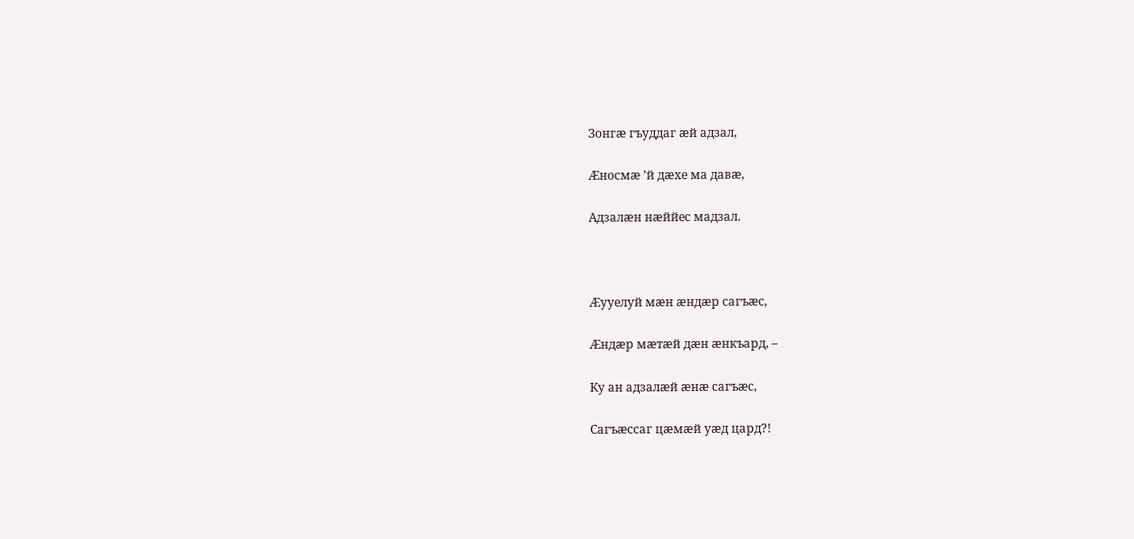Зонгæ гъуддаг æй адзал,

Æносмæ ’й дæхе ма давæ,

Адзалæн нæййес мадзал.



Æууелуй мæн æндæр сагъæс,

Æндæр мæтæй дæн æнкъард, –

Ку ан адзалæй æнæ сагъæс,

Сагъæссаг цæмæй уæд цард?!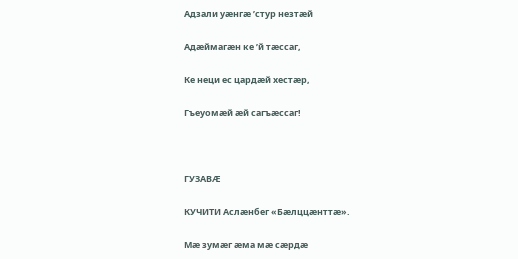Адзали уæнгæ ’стур незтæй

Адæймагæн ке ’й тæссаг,

Ке неци ес цардæй хестæр,

Гъеуомæй æй сагъæссаг!



ГУЗАВÆ

КУЧИТИ Аслæнбег «Бæлццæнттæ».

Мæ зумæг æма мæ сæрдæ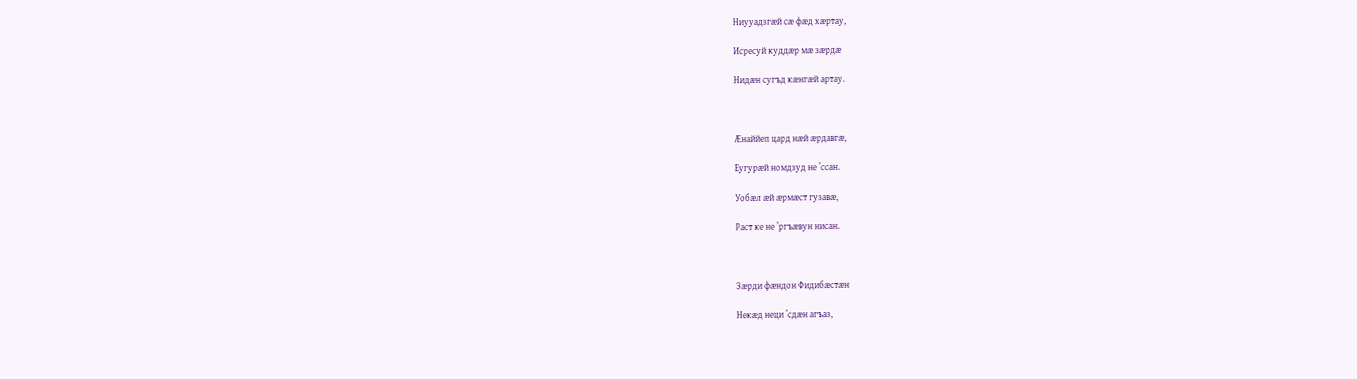Ниууадзгæй сæ фæд хæртау,

Исресуй куддæр мæ зæрдæ

Нидæн сугъд кæнгæй артау.



Æнаййеп цард нæй æрдавгæ,

Еугурæй номдзуд не ’ссан.

Уобæл æй æрмæст гузавæ,

Раст ке не ’ргъæвун нисан.



Зæрди фæндон Фидибæстæн

Некæд неци ’сдæн агъаз,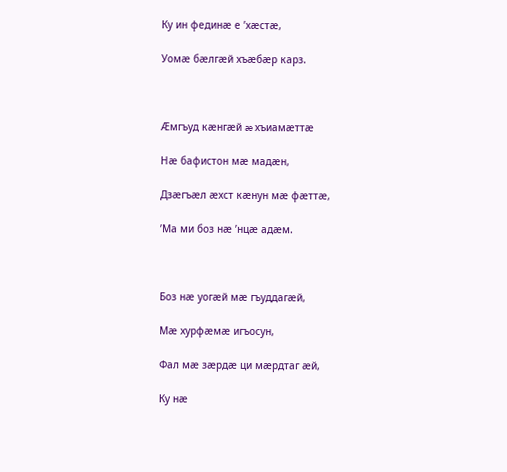Ку ин фединæ е ’хæстæ,

Уомæ бæлгæй хъæбæр карз.



Æмгъуд кæнгæй æ хъиамæттæ

Нæ бафистон мæ мадæн,

Дзæгъæл æхст кæнун мæ фæттæ,

’Ма ми боз нæ ’нцæ адæм.



Боз нæ уогæй мæ гъуддагæй,

Мæ хурфæмæ игъосун,

Фал мæ зæрдæ ци мæрдтаг æй,

Ку нæ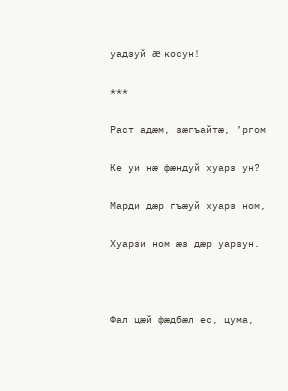уадзуй æ косун!

***

Раст адæм, зæгъайтæ, ’ргом

Ке уи нæ фæндуй хуарз ун?

Марди дæр гъæуй хуарз ном,

Хуарзи ном æз дæр уарзун.



Фал цæй фæдбæл ес, цума,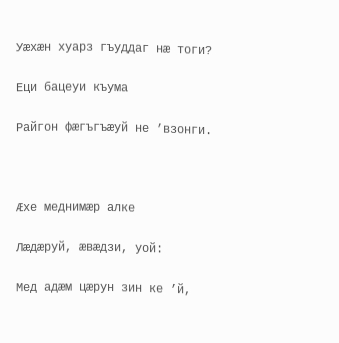Уæхæн хуарз гъуддаг нæ тоги?

Еци бацеуи къума

Райгон фæгъгъæуй не ’взонги.



Æхе меднимæр алке

Лæдæруй, æвæдзи, уой:

Мед адæм цæрун зин ке ’й,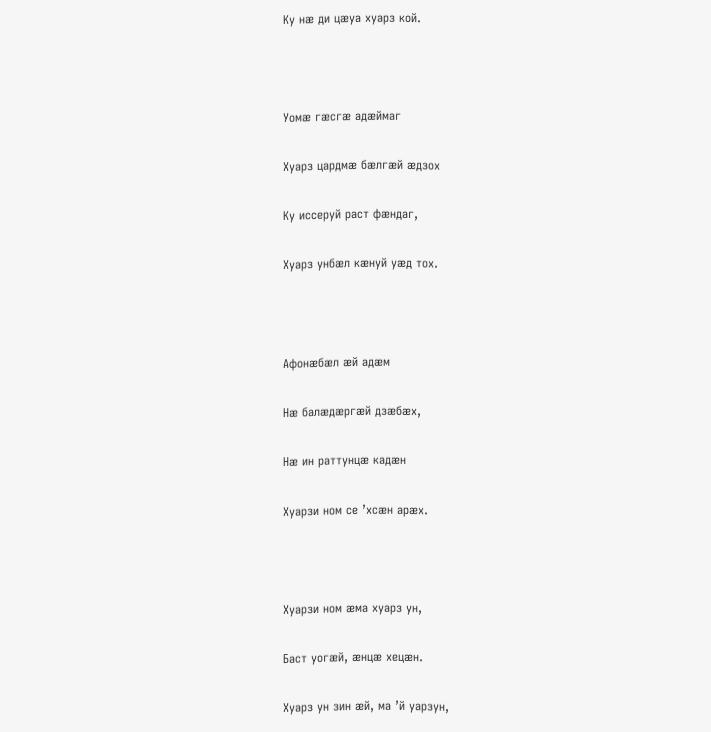Ку нæ ди цæуа хуарз кой.



Уомæ гæсгæ адæймаг

Хуарз цардмæ бæлгæй æдзох

Ку иссеруй раст фæндаг,

Хуарз унбæл кæнуй уæд тох.



Афонæбæл æй адæм

Нæ балæдæргæй дзæбæх,

Нæ ин раттунцæ кадæн

Хуарзи ном се ’хсæн арæх.



Хуарзи ном æма хуарз ун,

Баст уогæй, æнцæ хецæн.

Хуарз ун зин æй, ма ’й уарзун,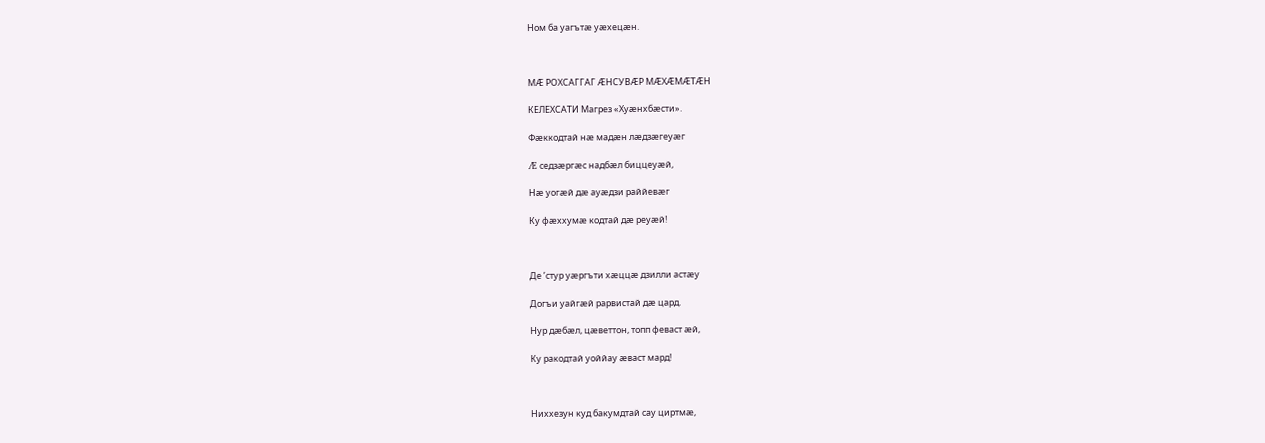Ном ба уагътæ уæхецæн.



МÆ РОХСАГГАГ ÆНСУВÆР МÆХÆМÆТÆН

КЕЛЕХСАТИ Магрез «Хуæнхбæсти».

Фæккодтай нæ мадæн лæдзæгеуæг

Æ седзæргæс надбæл биццеуæй,

Нæ уогæй дæ ауæдзи раййевæг

Ку фæххумæ кодтай дæ реуæй!



Де ’стур уæргъти хæццæ дзилли астæу

Догъи уайгæй рарвистай дæ цард.

Нур дæбæл, цæветтон, топп феваст æй,

Ку ракодтай уоййау æваст мард!



Ниххезун куд бакумдтай сау циртмæ,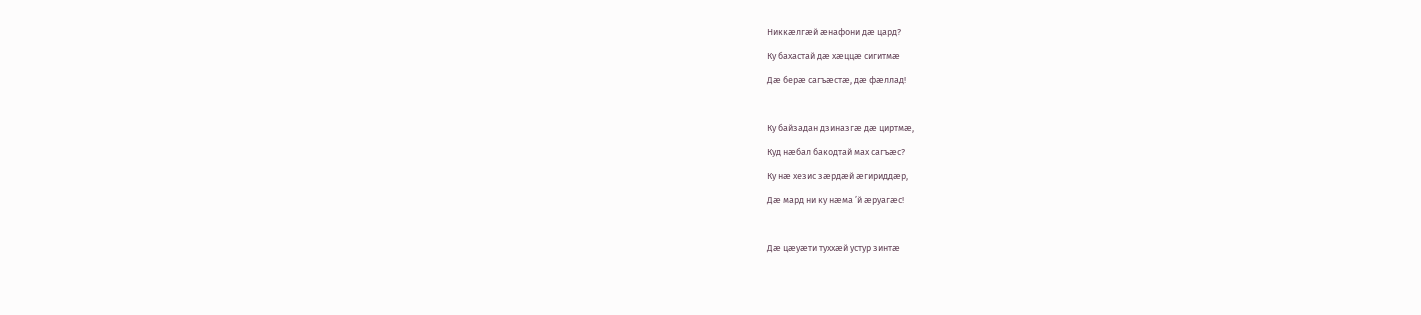Никкæлгæй æнафони дæ цард?

Ку бахастай дæ хæццæ сигитмæ

Дæ берæ сагъæстæ, дæ фæллад!



Ку байзадан дзиназгæ дæ циртмæ,

Куд нæбал бакодтай мах сагъæс?

Ку нæ хезис зæрдæй æгириддæр,

Дæ мард ни ку нæма ’й æруагæс!



Дæ цæуæти туххæй устур зинтæ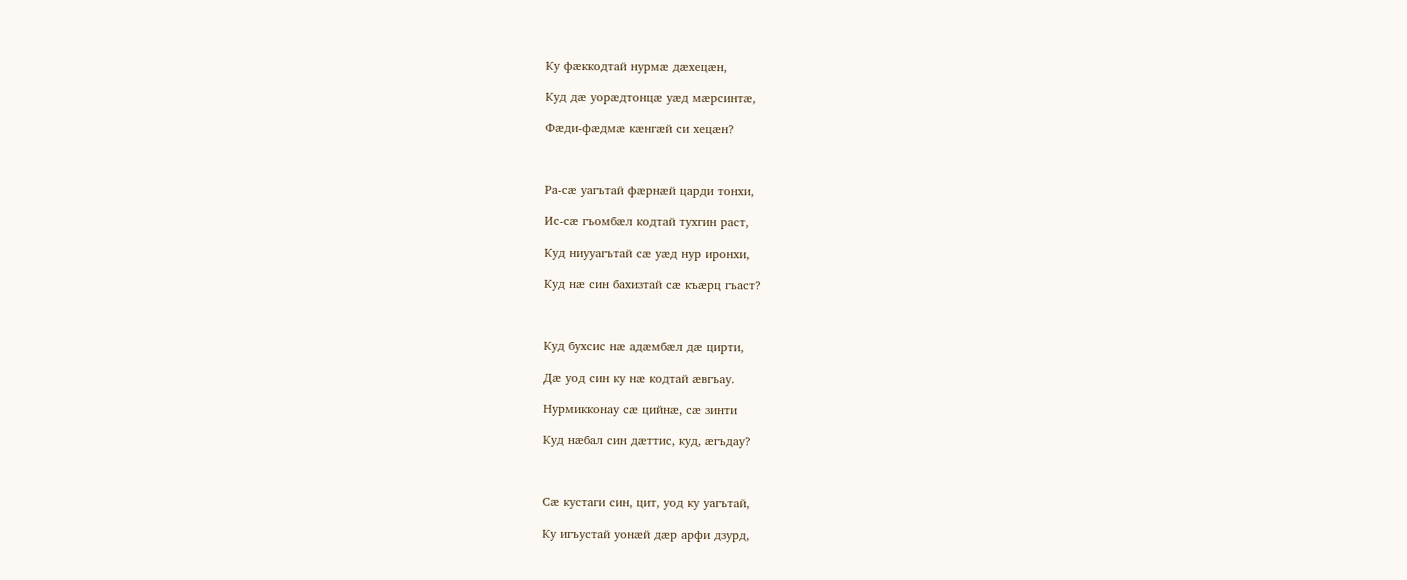Ку фæккодтай нурмæ дæхецæн,

Куд дæ уорæдтонцæ уæд мæрсинтæ,

Фæди-фæдмæ кæнгæй си хецæн?



Ра-сæ уагътай фæрнæй царди тонхи,

Ис-сæ гъомбæл кодтай тухгин раст,

Куд ниууагътай сæ уæд нур иронхи,

Куд нæ син бахизтай сæ къæрц гъаст?



Куд бухсис нæ адæмбæл дæ цирти,

Дæ уод син ку нæ кодтай æвгъау.

Нурмикконау сæ цийнæ, сæ зинти

Куд нæбал син дæттис, куд, æгъдау?



Сæ кустаги син, цит, уод ку уагътай,

Ку игъустай уонæй дæр арфи дзурд,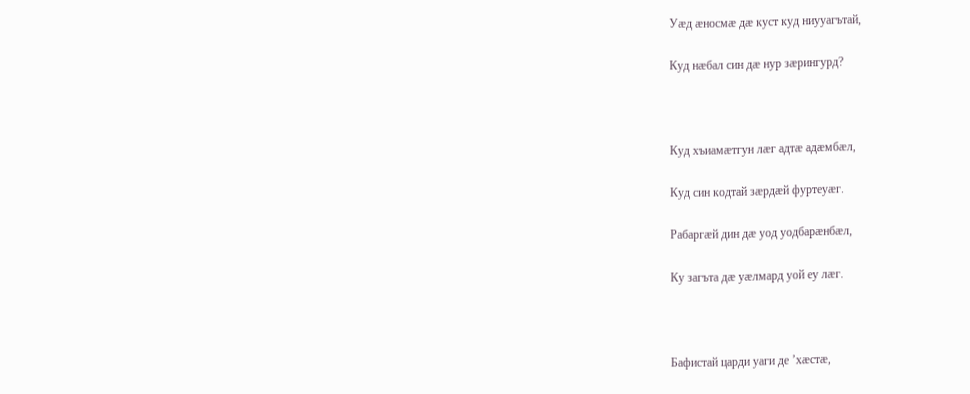Уæд æносмæ дæ куст куд ниууагътай,

Куд нæбал син дæ нур зæрингурд?



Куд хъиамæтгун лæг адтæ адæмбæл,

Куд син кодтай зæрдæй фуртеуæг.

Рабаргæй дин дæ уод уодбарæнбæл,

Ку загъта дæ уæлмард уой еу лæг.



Бафистай царди уаги де ’хæстæ,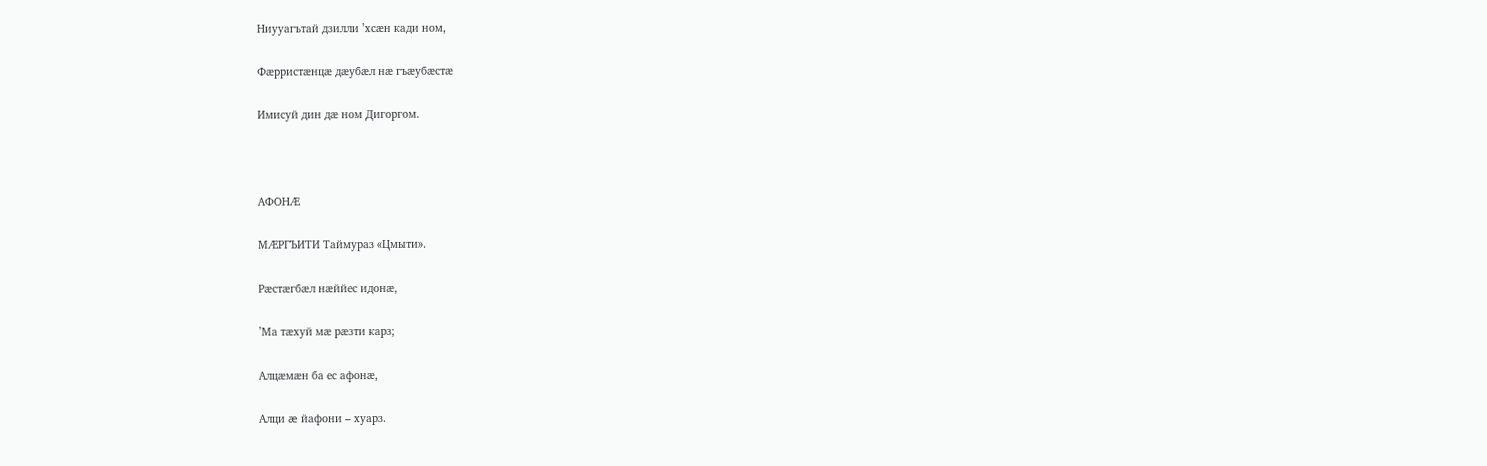Ниууагътай дзилли ’хсæн кади ном,

Фæрристæнцæ дæубæл нæ гъæубæстæ

Имисуй дин дæ ном Дигоргом.



АФОНÆ

МÆРГЪИТИ Таймураз «Цмыти».

Рæстæгбæл нæййес идонæ,

’Ма тæхуй мæ рæзти карз;

Алцæмæн ба ес афонæ,

Алци æ йафони – хуарз.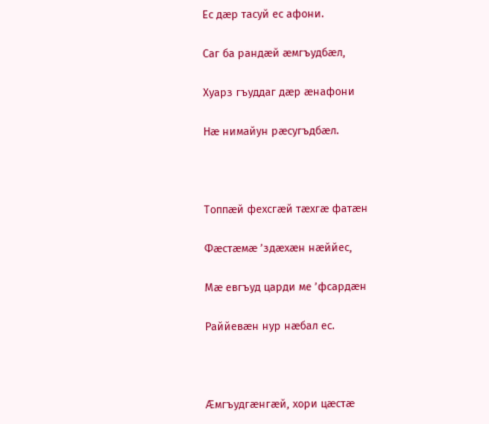Ес дæр тасуй ес афони.

Саг ба рандæй æмгъудбæл,

Хуарз гъуддаг дæр æнафони

Нæ нимайун рæсугъдбæл.



Топпæй фехсгæй тæхгæ фатæн

Фæстæмæ ’здæхæн нæййес,

Мæ евгъуд царди ме ’фсардæн

Раййевæн нур нæбал ес.



Æмгъудгæнгæй, хори цæстæ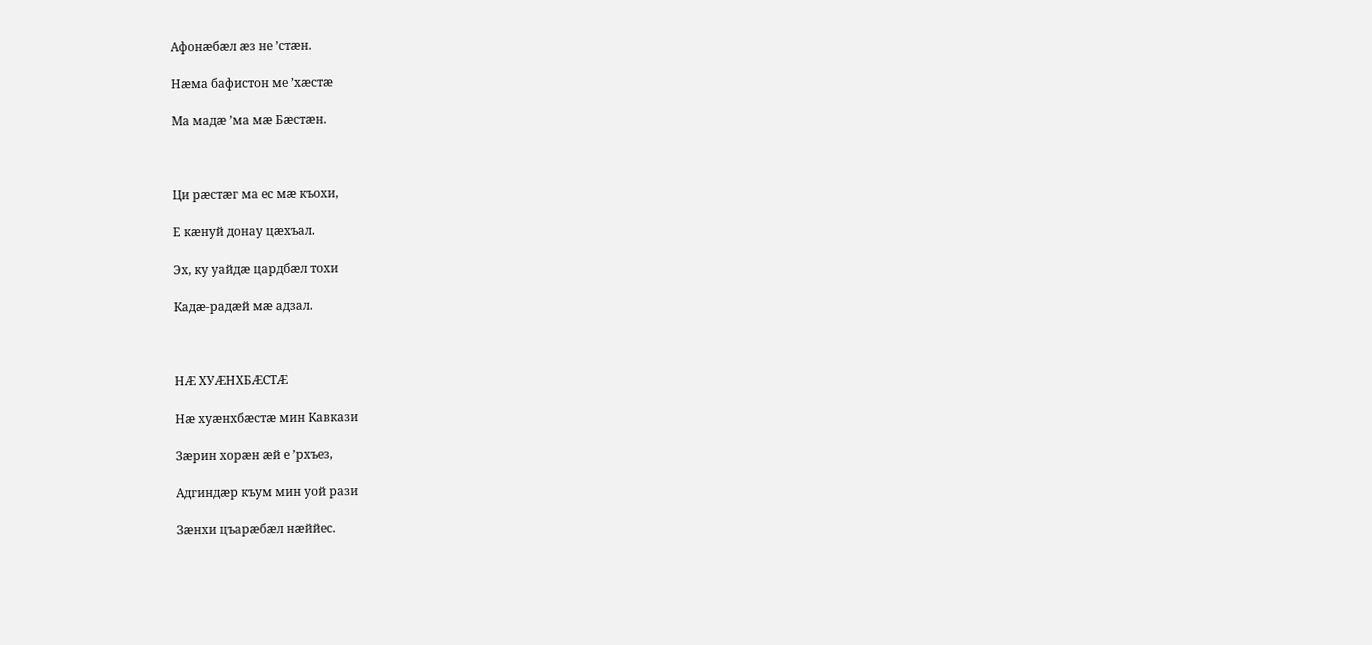Афонæбæл æз не ’стæн.

Нæма бафистон ме ’хæстæ

Ма мадæ ’ма мæ Бæстæн.



Ци рæстæг ма ес мæ къохи,

Е кæнуй донау цæхъал.

Эх, ку уайдæ цардбæл тохи

Кадæ-радæй мæ адзал.



НÆ ХУÆНХБÆСТÆ

Нæ хуæнхбæстæ мин Кавкази

Зæрин хорæн æй е ’рхъез,

Адгиндæр къум мин уой рази

Зæнхи цъарæбæл нæййес.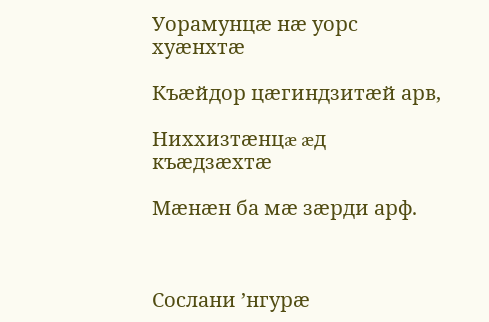Уорамунцæ нæ уорс хуæнхтæ

Къæйдор цæгиндзитæй арв,

Ниххизтæнцæ æд къæдзæхтæ

Мæнæн ба мæ зæрди арф.



Сослани ’нгурæ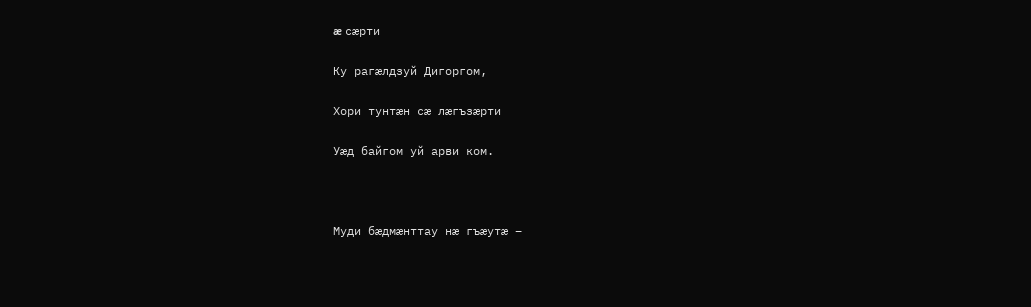æ сæрти

Ку рагæлдзуй Дигоргом,

Хори тунтæн сæ лæгъзæрти

Уæд байгом уй арви ком.



Муди бæдмæнттау нæ гъæутæ –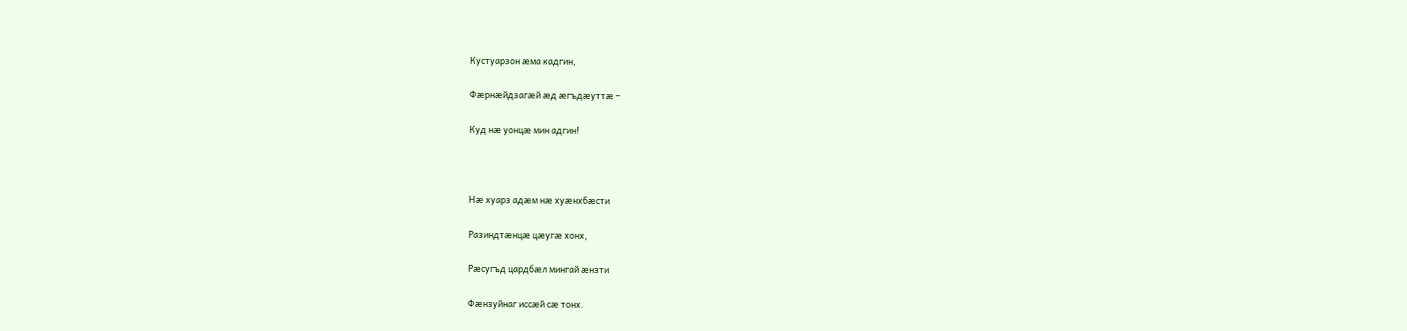Кустуарзон æма кадгин,

Фæрнæйдзагæй æд æгъдæуттæ –

Куд нæ уонцæ мин адгин!



Нæ хуарз адæм нæ хуæнхбæсти

Разиндтæнцæ цæугæ хонх,

Рæсугъд цардбæл мингай æнзти

Фæнзуйнаг иссæй сæ тонх.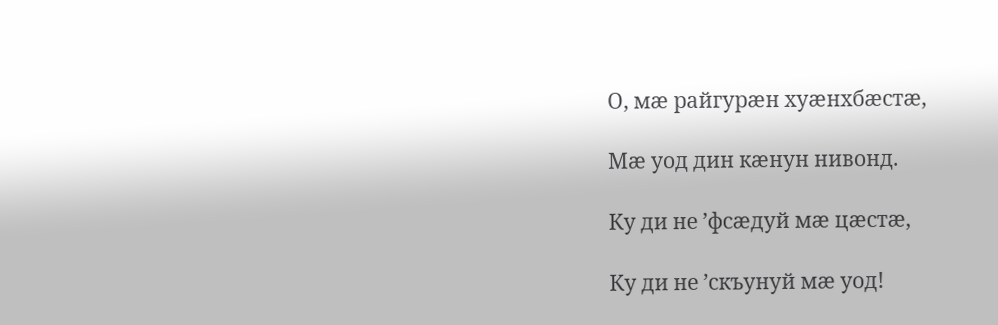О, мæ райгурæн хуæнхбæстæ,

Мæ уод дин кæнун нивонд.

Ку ди не ’фсæдуй мæ цæстæ,

Ку ди не ’скъунуй мæ уод!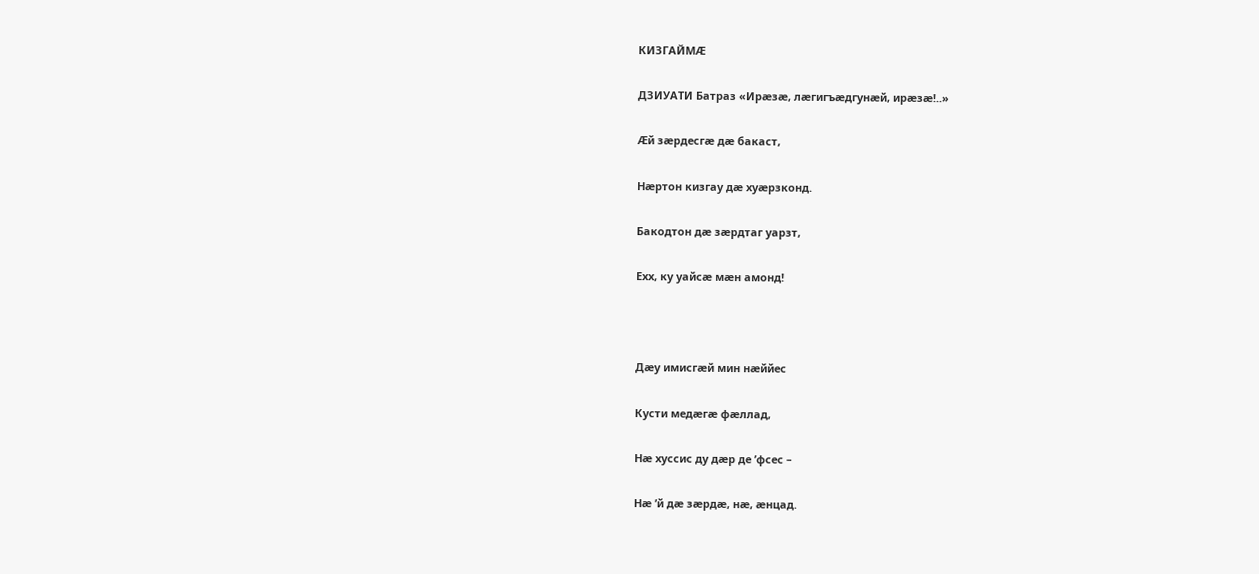КИЗГАЙМÆ

ДЗИУАТИ Батраз «Ирæзæ, лæгигъæдгунæй, ирæзæ!..»

Æй зæрдесгæ дæ бакаст,

Нæртон кизгау дæ хуæрзконд.

Бакодтон дæ зæрдтаг уарзт,

Ехх, ку уайсæ мæн амонд!



Дæу имисгæй мин нæййес

Кусти медæгæ фæллад,

Нæ хуссис ду дæр де ’фсес –

Нæ ’й дæ зæрдæ, нæ, æнцад.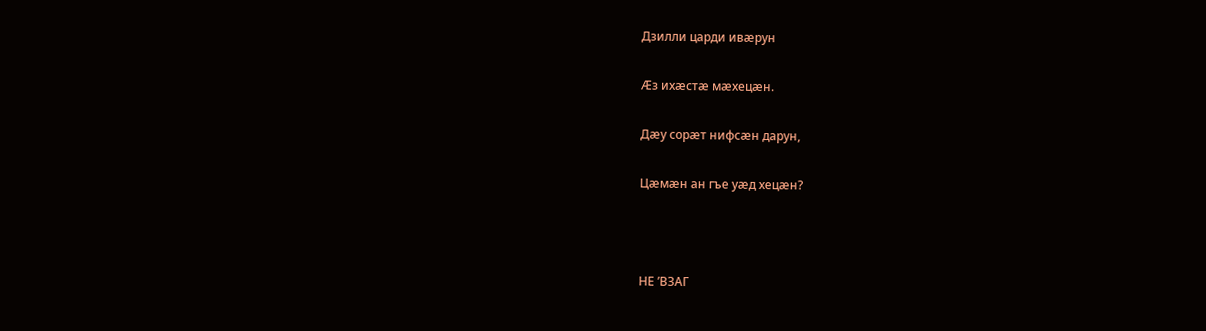Дзилли царди ивæрун

Æз ихæстæ мæхецæн.

Дæу сорæт нифсæн дарун,

Цæмæн ан гъе уæд хецæн?



НЕ ’ВЗАГ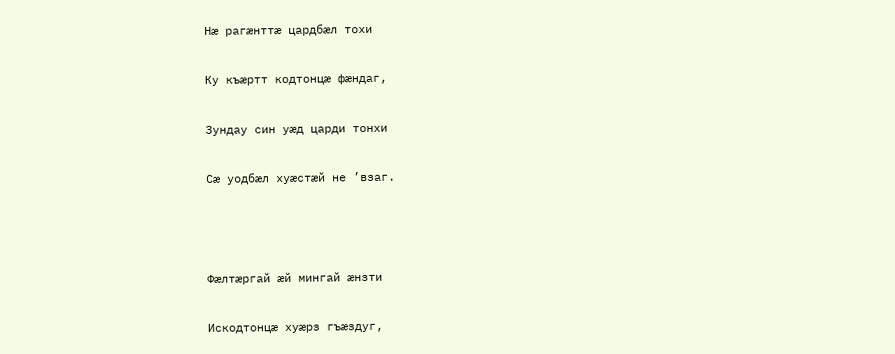Нæ рагæнттæ цардбæл тохи

Ку къæртт кодтонцæ фæндаг,

Зундау син уæд царди тонхи

Сæ уодбæл хуæстæй не ’взаг.



Фæлтæргай æй мингай æнзти

Искодтонцæ хуæрз гъæздуг,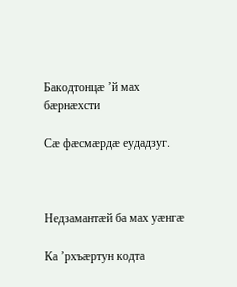Бакодтонцæ ’й мах бæрнæхсти

Сæ фæсмæрдæ еудадзуг.



Недзамантæй ба мах уæнгæ

Ка ’рхъæртун кодта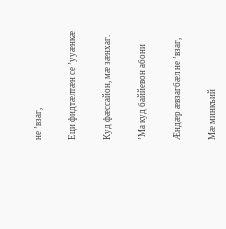не ’взаг,

Еци фидтæлтæн се ’ууæнкæ

Куд фæссайон, мæ зæнхаг.

’Ма куд баййевон абони

Æндæр æвзагбæл не ’взаг,

Мæ минкъий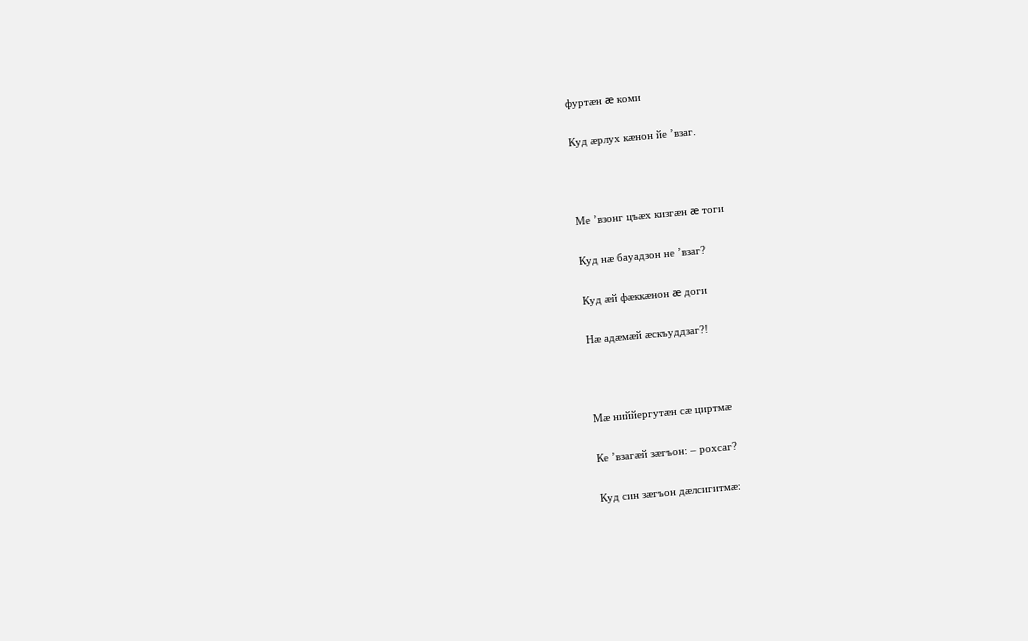фуртæн æ коми

Куд æрлух кæнон йе ’взаг.



Ме ’взонг цъæх кизгæн æ тоги

Куд нæ бауадзон не ’взаг?

Куд æй фæккæнон æ доги

Нæ адæмæй æскъуддзаг?!



Мæ ниййергутæн сæ циртмæ

Ке ’взагæй зæгъон: – рохсаг?

Куд син зæгъон дæлсигитмæ: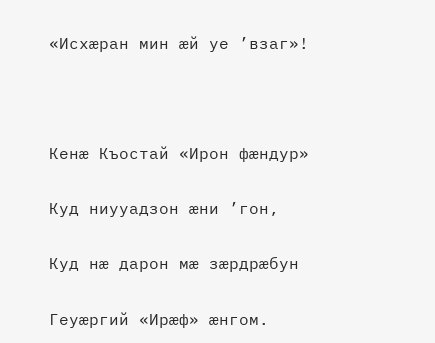«Исхæран мин æй уе ’взаг»!



Кенæ Къостай «Ирон фæндур»

Куд ниууадзон æни ’гон,

Куд нæ дарон мæ зæрдрæбун

Геуæргий «Ирæф» æнгом.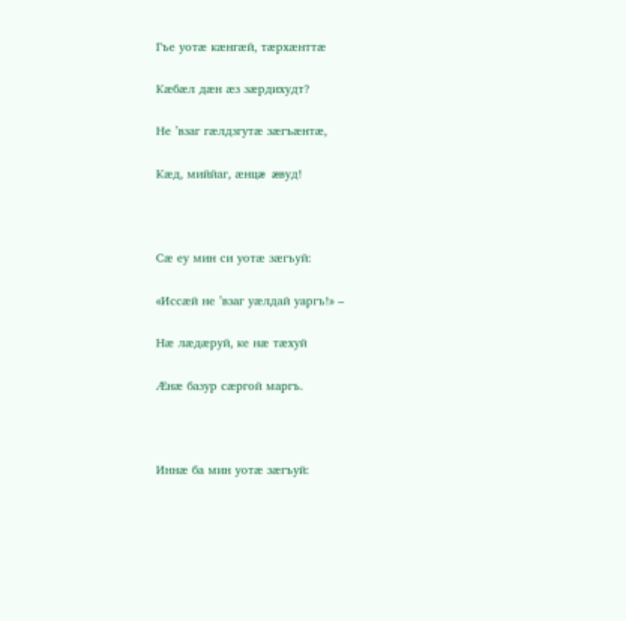Гъе уотæ кæнгæй, тæрхæнттæ

Кæбæл дæн æз зæрдихудт?

Не ’взаг гæлдзгутæ зæгъæнтæ,

Кæд, миййаг, æнцæ æвуд!



Сæ еу мин си уотæ зæгъуй:

«Иссæй не ’взаг уæлдай уаргъ!» –

Нæ лæдæруй, ке нæ тæхуй

Æнæ базур сæргой маргъ.



Иннæ ба мин уотæ зæгъуй: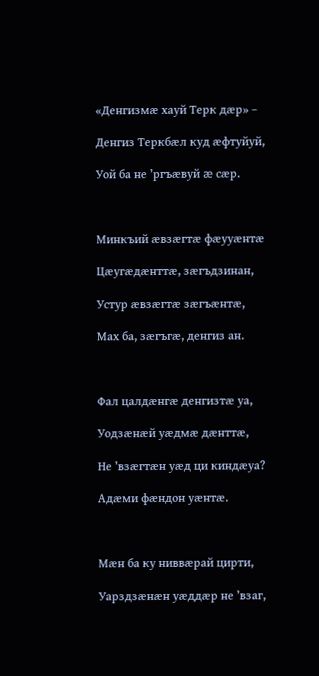«Денгизмæ хауй Терк дæр» –

Денгиз Теркбæл куд æфтуйуй,

Уой ба не ’ргъæвуй æ сæр.



Минкъий æвзæгтæ фæууæнтæ

Цæугæдæнттæ, зæгъдзинан,

Устур æвзæгтæ зæгъæнтæ,

Мах ба, зæгъгæ, денгиз ан.



Фал цалдæнгæ денгизтæ уа,

Уодзæнæй уæдмæ дæнттæ,

Не ’взæгтæн уæд ци киндæуа?

Адæми фæндон уæнтæ.



Мæн ба ку ниввæрай цирти,

Уарздзæнæн уæддæр не ’взаг,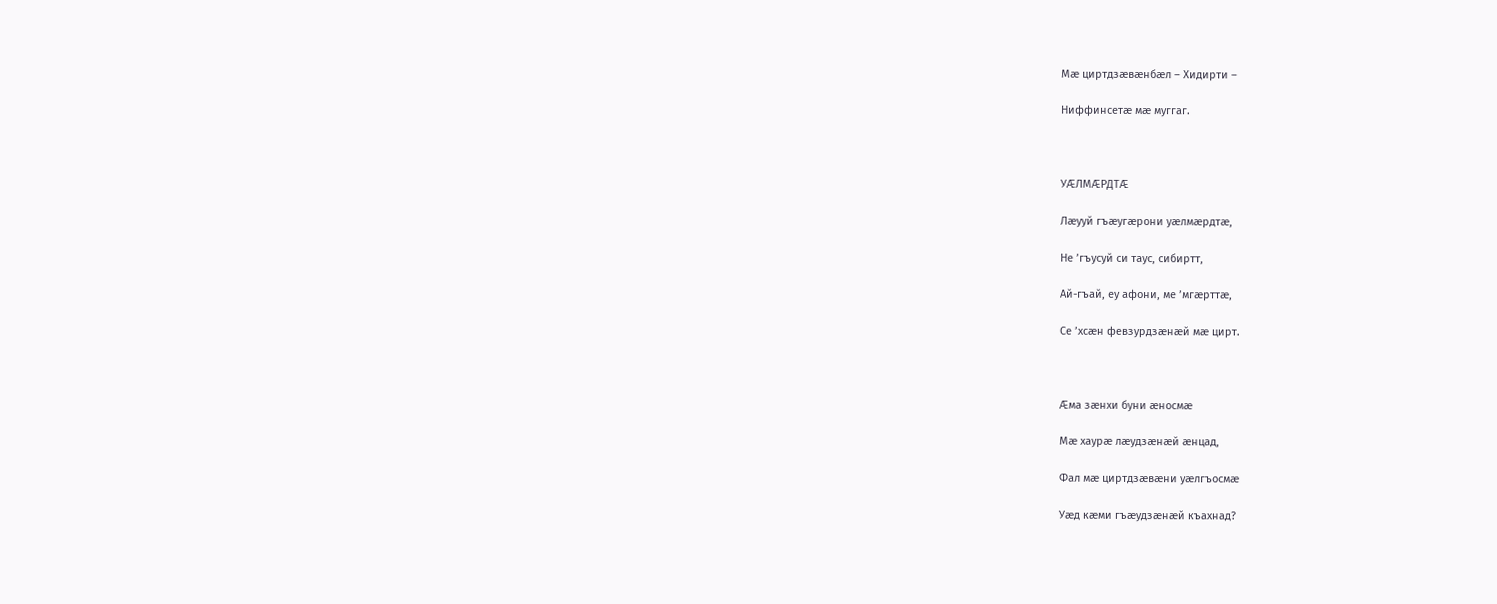Мæ циртдзæвæнбæл – Хидирти –

Ниффинсетæ мæ муггаг.



УÆЛМÆРДТÆ

Лæууй гъæугæрони уæлмæрдтæ,

Не ’гъусуй си таус, сибиртт,

Ай-гъай, еу афони, ме ’мгæрттæ,

Се ’хсæн февзурдзæнæй мæ цирт.



Æма зæнхи буни æносмæ

Мæ хаурæ лæудзæнæй æнцад,

Фал мæ циртдзæвæни уæлгъосмæ

Уæд кæми гъæудзæнæй къахнад?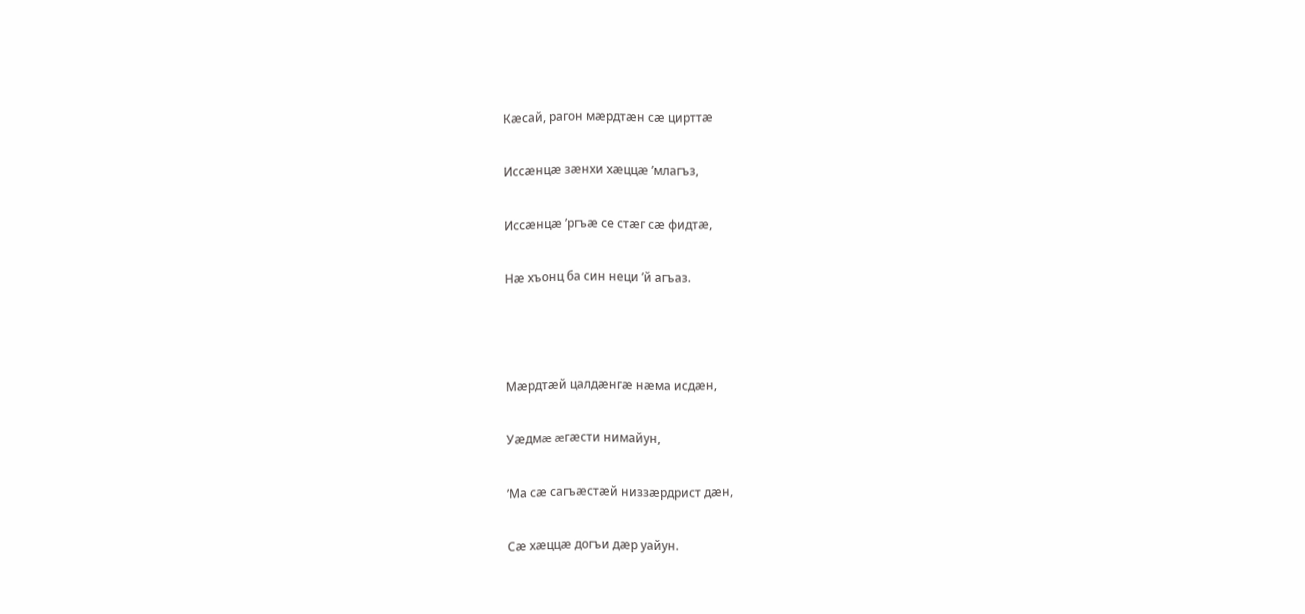Кæсай, рагон мæрдтæн сæ цирттæ

Иссæнцæ зæнхи хæццæ ’млагъз,

Иссæнцæ ’ргъæ се стæг сæ фидтæ,

Нæ хъонц ба син неци ’й агъаз.



Мæрдтæй цалдæнгæ нæма исдæн,

Уæдмæ æгæсти нимайун,

’Ма сæ сагъæстæй низзæрдрист дæн,

Сæ хæццæ догъи дæр уайун.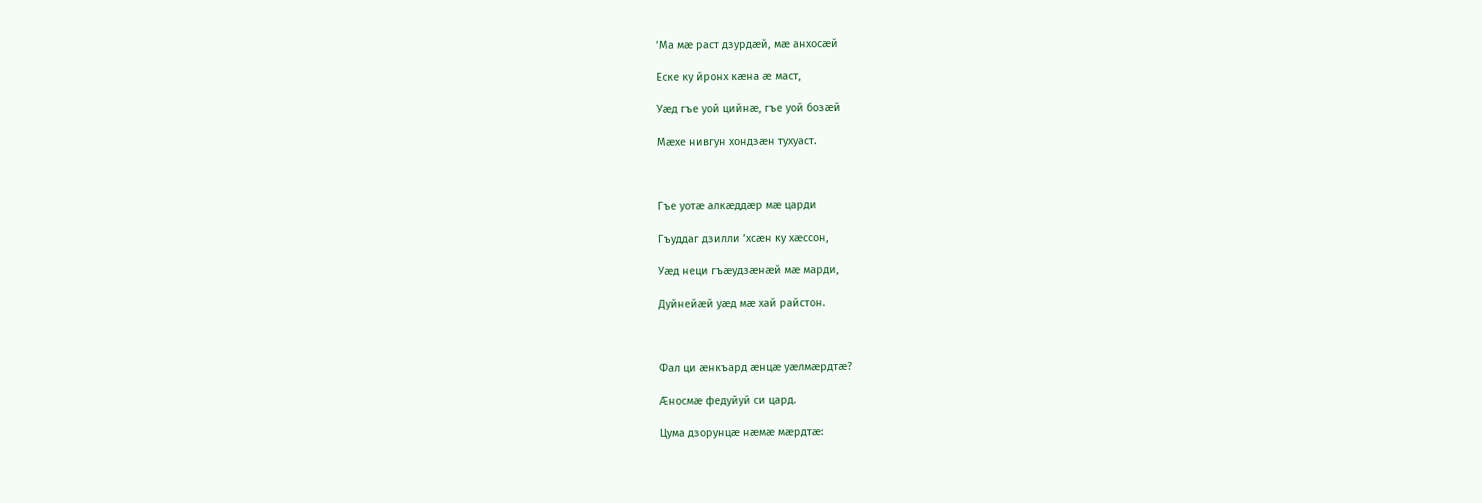’Ма мæ раст дзурдæй, мæ анхосæй

Еске ку йронх кæна æ маст,

Уæд гъе уой цийнæ, гъе уой бозæй

Мæхе нивгун хондзæн тухуаст.



Гъе уотæ алкæддæр мæ царди

Гъуддаг дзилли ’хсæн ку хæссон,

Уæд неци гъæудзæнæй мæ марди,

Дуйнейæй уæд мæ хай райстон.



Фал ци æнкъард æнцæ уæлмæрдтæ?

Æносмæ федуйуй си цард.

Цума дзорунцæ нæмæ мæрдтæ: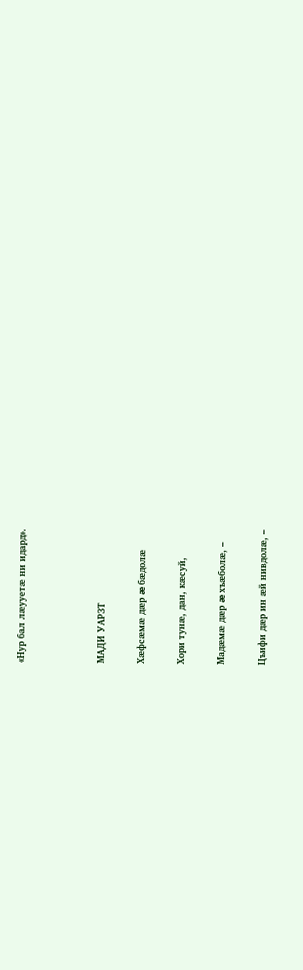«Нур бал лæууетæ ни идард».



МАДИ УАРЗТ

Хæфсæмæ дæр æ бæдолæ

Хори тунæ, дан, кæсуй,

Мадæмæ дæр æ хъæболæ, –

Цъифи дæр ин æй нивдолæ, –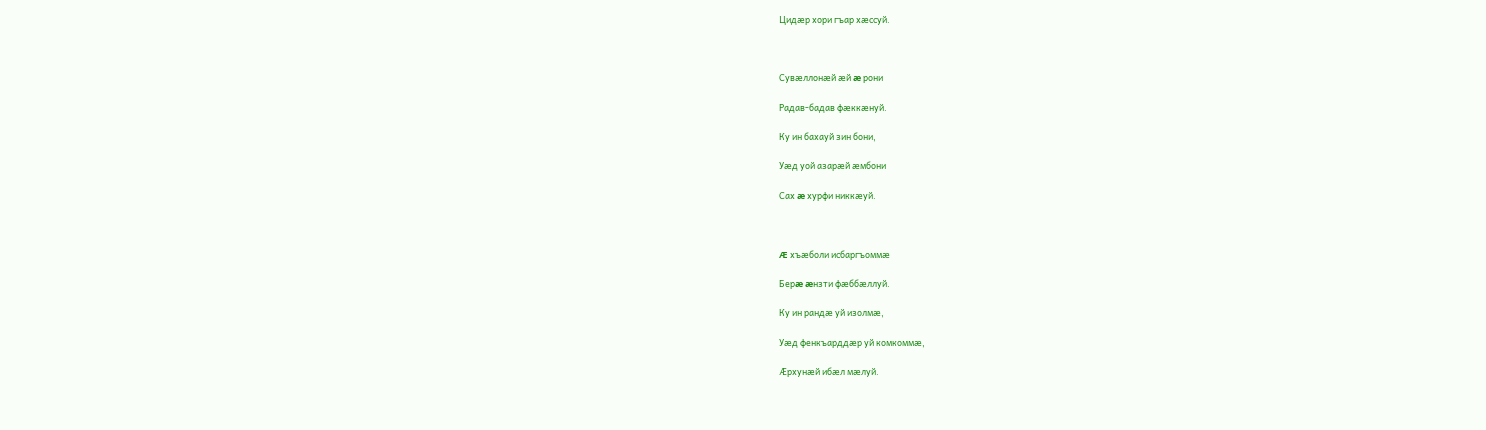Цидæр хори гъар хæссуй.



Сувæллонæй æй æ рони

Радав-бадав фæккæнуй.

Ку ин бахауй зин бони,

Уæд уой азарæй æмбони

Сах æ хурфи никкæуй.



Æ хъæболи исбаргъоммæ

Берæ æнзти фæббæллуй.

Ку ин рандæ уй изолмæ,

Уæд фенкъарддæр уй комкоммæ,

Æрхунæй ибæл мæлуй.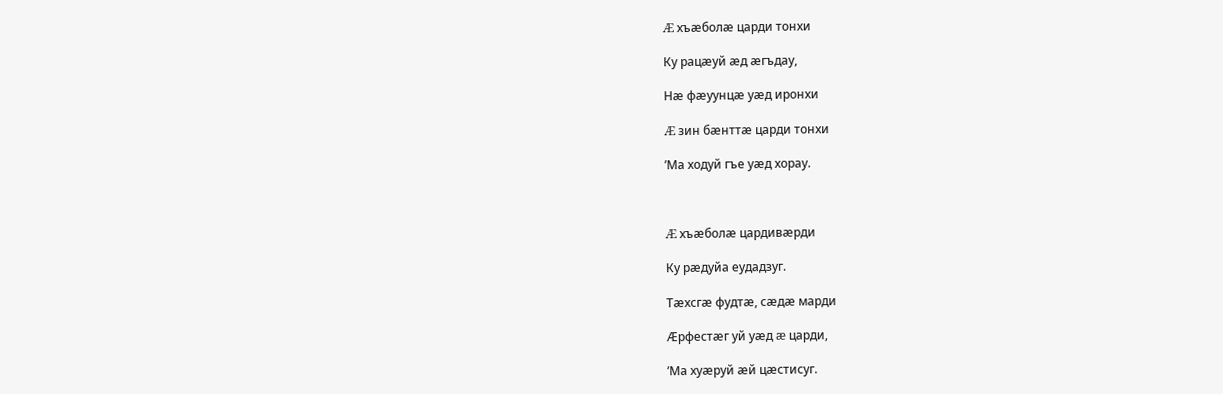Æ хъæболæ царди тонхи

Ку рацæуй æд æгъдау,

Нæ фæуунцæ уæд иронхи

Æ зин бæнттæ царди тонхи

’Ма ходуй гъе уæд хорау.



Æ хъæболæ цардивæрди

Ку рæдуйа еудадзуг.

Тæхсгæ фудтæ, сæдæ марди

Æрфестæг уй уæд æ царди,

’Ма хуæруй æй цæстисуг.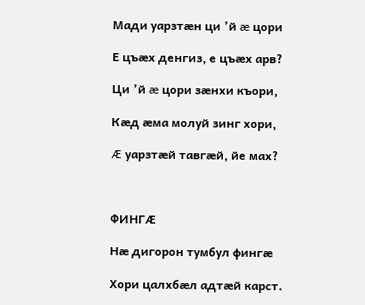Мади уарзтæн ци ’й æ цори

Е цъæх денгиз, е цъæх арв?

Ци ’й æ цори зæнхи къори,

Кæд æма молуй зинг хори,

Æ уарзтæй тавгæй, йе мах?



ФИНГÆ

Нæ дигорон тумбул фингæ

Хори цалхбæл адтæй карст.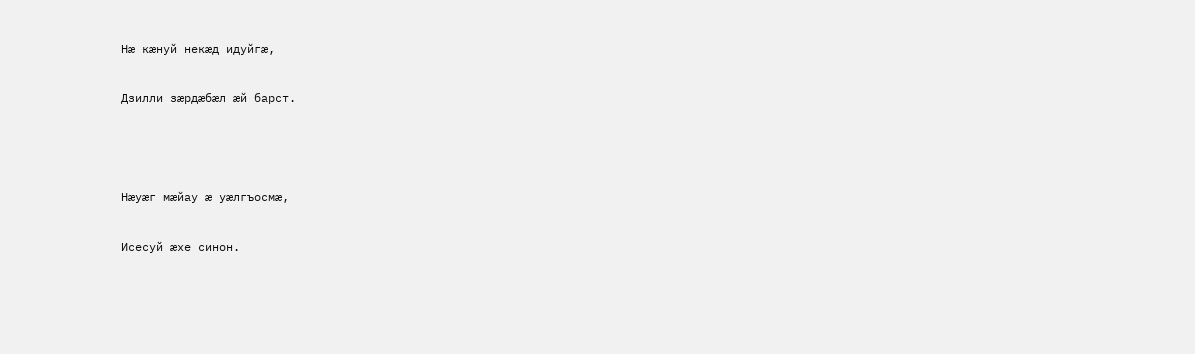Нæ кæнуй некæд идуйгæ,

Дзилли зæрдæбæл æй барст.



Нæуæг мæйау æ уæлгъосмæ,

Исесуй æхе синон.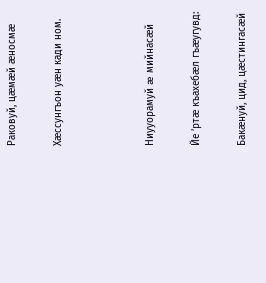Раковуй, цæмæй æносмæ

Хæссунгъон уæн кади ном.



Ниууорамуй æ мийнасæй

Йе ’ртæ къахебæл гъæугувд:

Бакæнуй, цид, цæстингасæй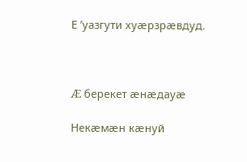Е ’уазгути хуæрзрæвдуд.



Æ берекет æнæдауæ

Некæмæн кæнуй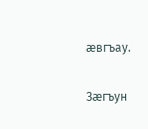æвгъау.

Зæгъун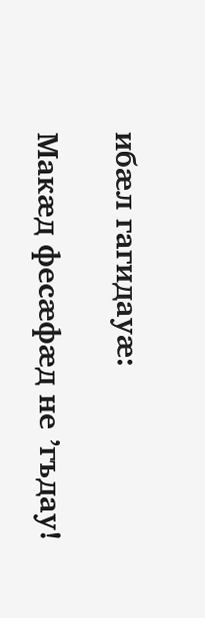ибæл гагидауæ:

Макæд фесæфæд не ’гъдау!